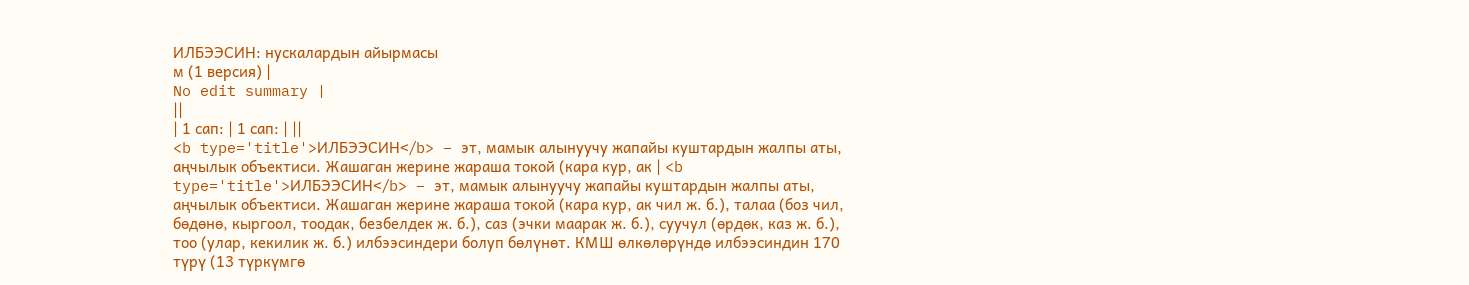ИЛБЭЭСИН: нускалардын айырмасы
м (1 версия) |
No edit summary |
||
| 1 сап: | 1 сап: | ||
<b type='title'>ИЛБЭЭСИН</b> – эт, мамык алынуучу жапайы куштардын жалпы аты, аңчылык объектиси. Жашаган жерине жараша токой (кара кур, ак | <b type='title'>ИЛБЭЭСИН</b> – эт, мамык алынуучу жапайы куштардын жалпы аты, аңчылык объектиси. Жашаган жерине жараша токой (кара кур, ак чил ж. б.), талаа (боз чил, бөдөнө, кыргоол, тоодак, безбелдек ж. б.), саз (эчки маарак ж. б.), суучул (өрдөк, каз ж. б.), тоо (улар, кекилик ж. б.) илбээсиндери болуп бөлүнөт. КМШ өлкөлөрүндө илбээсиндин 170 түрү (13 түркүмгө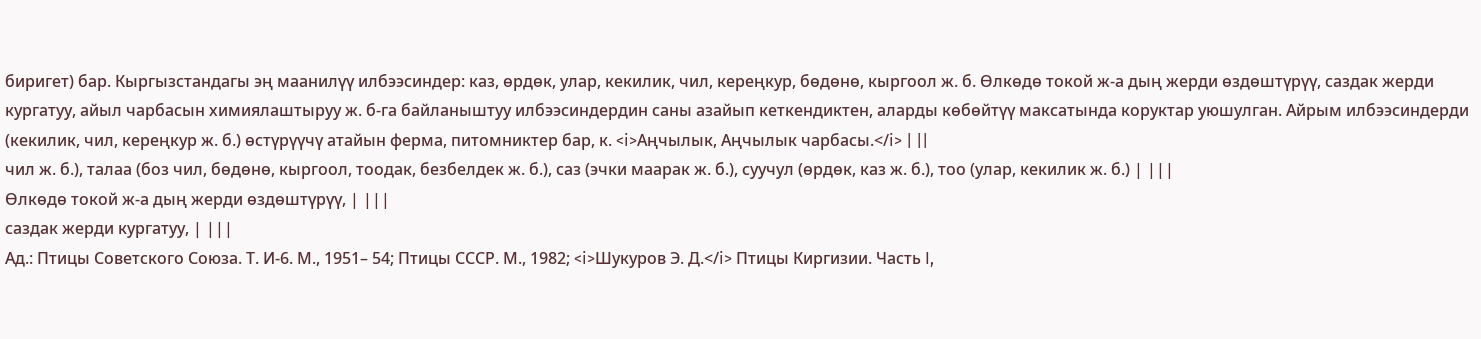биригет) бар. Кыргызстандагы эң маанилүү илбээсиндер: каз, өрдөк, улар, кекилик, чил, кереңкур, бөдөнө, кыргоол ж. б. Өлкөдө токой ж-а дың жерди өздөштүрүү, саздак жерди кургатуу, айыл чарбасын химиялаштыруу ж. б-га байланыштуу илбээсиндердин саны азайып кеткендиктен, аларды көбөйтүү максатында коруктар уюшулган. Айрым илбээсиндерди (кекилик, чил, кереңкур ж. б.) өстүрүүчү атайын ферма, питомниктер бар, к. <i>Аңчылык, Аңчылык чарбасы.</i> | ||
чил ж. б.), талаа (боз чил, бөдөнө, кыргоол, тоодак, безбелдек ж. б.), саз (эчки маарак ж. б.), суучул (өрдөк, каз ж. б.), тоо (улар, кекилик ж. б.) | |||
Өлкөдө токой ж-а дың жерди өздөштүрүү, | |||
саздак жерди кургатуу, | |||
Ад.: Птицы Советского Союза. Т. И-6. М., 1951– 54; Птицы СССР. М., 1982; <i>Шукуров Э. Д.</i> Птицы Киргизии. Часть I,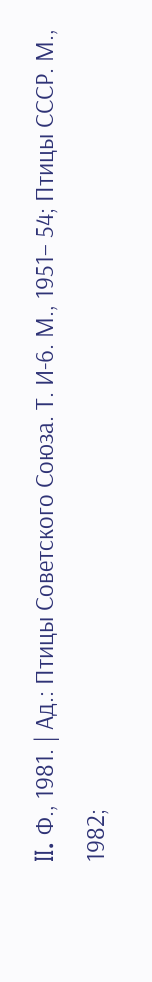II. Ф., 1981. | Ад.: Птицы Советского Союза. Т. И-6. М., 1951– 54; Птицы СССР. М., 1982;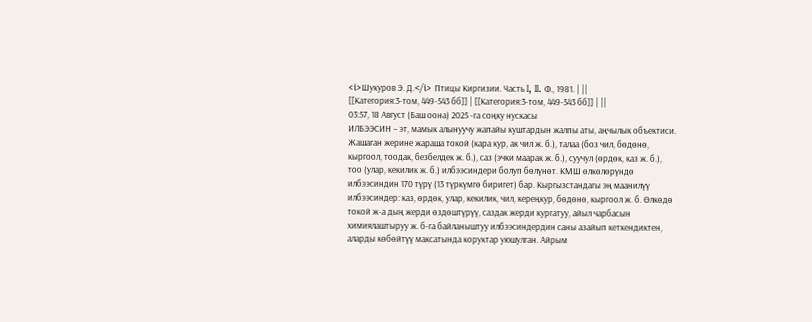<i>Шукуров Э. Д.</i> Птицы Киргизии. Часть I, II. Ф., 1981. | ||
[[Категория:3-том, 449-543 бб]] | [[Категория:3-том, 449-543 бб]] | ||
03:57, 18 Август (Баш оона) 2025 -га соңку нускасы
ИЛБЭЭСИН – эт, мамык алынуучу жапайы куштардын жалпы аты, аңчылык объектиси. Жашаган жерине жараша токой (кара кур, ак чил ж. б.), талаа (боз чил, бөдөнө, кыргоол, тоодак, безбелдек ж. б.), саз (эчки маарак ж. б.), суучул (өрдөк, каз ж. б.), тоо (улар, кекилик ж. б.) илбээсиндери болуп бөлүнөт. КМШ өлкөлөрүндө илбээсиндин 170 түрү (13 түркүмгө биригет) бар. Кыргызстандагы эң маанилүү илбээсиндер: каз, өрдөк, улар, кекилик, чил, кереңкур, бөдөнө, кыргоол ж. б. Өлкөдө токой ж-а дың жерди өздөштүрүү, саздак жерди кургатуу, айыл чарбасын химиялаштыруу ж. б-га байланыштуу илбээсиндердин саны азайып кеткендиктен, аларды көбөйтүү максатында коруктар уюшулган. Айрым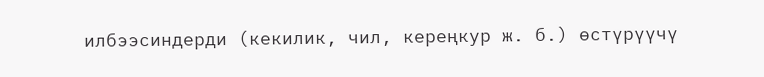илбээсиндерди (кекилик, чил, кереңкур ж. б.) өстүрүүчү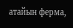атайын ферма,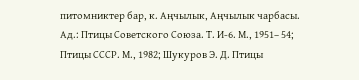питомниктер бар, к. Аңчылык, Аңчылык чарбасы.
Ад.: Птицы Советского Союза. Т. И-6. М., 1951– 54; Птицы СССР. М., 1982; Шукуров Э. Д. Птицы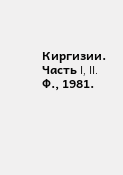Киргизии. Часть I, II. Ф., 1981.